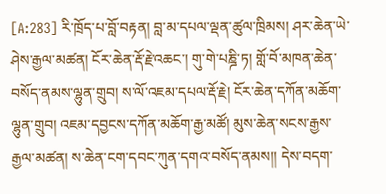[A:283] རི་ཁྲོད་པ་བློ་བརྟན། བླ་མ་དཔལ་ལྡན་ཚུལ་ཁྲིམས། ཤར་ཆེན་ཡེ་ཤེས་རྒྱལ་མཚན། ངོར་ཆེན་རྡོ་རྗེ་འཆང་། གུ་གེ་པཎྜི་ཏ། གློ་བོ་མཁན་ཆེན་བསོད་ནམས་ལྷུན་གྲུབ། ས་ལོ་འཇམ་དཔལ་རྡོ་རྗེ། ངོར་ཆེན་དཀོན་མཆོག་ལྷུན་གྲུབ། འཇམ་དབྱངས་དཀོན་མཆོག་རྒྱ་མཚོ། མུས་ཆེན་སངས་རྒྱས་རྒྱལ་མཚན། ས་ཆེན་ངག་དབང་ཀུན་དགའ་བསོད་ནམས།། དེས་བདག་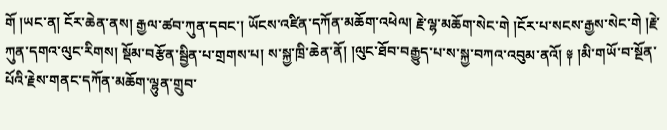གོ །ཡང་ན། ངོར་ཆེན་ནས། རྒྱལ་ཚབ་ཀུན་དབང་། ཡོངས་འཛིན་དཀོན་མཆོག་འཕེལ། རྗེ་ལྷ་མཆོག་སེང་གེ །ངོར་པ་སངས་རྒྱས་སེང་གེ །རྗེ་ཀུན་དགའ་ལུང་རིགས། སྡོམ་བརྩོན་སྦྱིན་པ་གྲགས་པ། ས་སྐྱ་ཁྲི་ཆེན་ནོ། །ལུང་ཐོབ་བརྒྱུད་པ་ས་སྐྱ་བཀའ་འབུམ་ནའོ། ༈ །མི་གཡོ་བ་སྔོན་པོའི་རྗེས་གནང་དཀོན་མཆོག་ལྷུན་གྲུབ་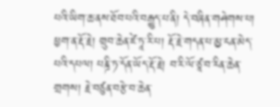པའི་ཡིག་ཆ་ནས་ཐོབ་པའི་བརྒྱུད་པ་ནི། དེ་བཞིན་གཤེགས་པ། ཕྱག་ན་རྡོ་རྗེ། གྲུབ་ཆེན་ཛེ་ཏཱ་རི་པ། རྡོ་རྗེ་གདན་པ་མྱ་ངན་མེད་པའི་དཔལ། པཎྜི་ཏ་དོན་ཡོད་རྡོ་རྗེ། བ་རི་ལོ་ཙཱ་བ་རིན་ཆེན་གྲགས། རྗེ་བཙུན་བརྩེ་བ་ཆེན་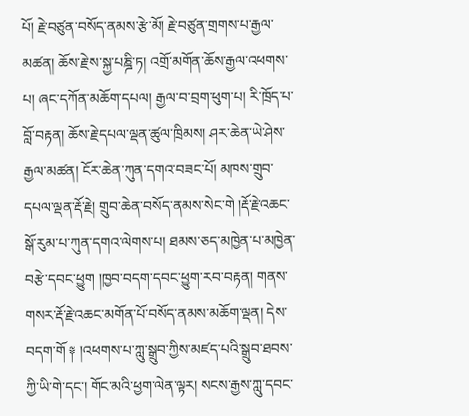པོ། རྗེ་བཙུན་བསོད་ནམས་རྩེ་མོ། རྗེ་བཙུན་གྲགས་པ་རྒྱལ་མཚན། ཆོས་རྗེ་ས་སྐྱ་པཎྜི་ཏ། འགྲོ་མགོན་ཆོས་རྒྱལ་འཕགས་པ། ཞང་དཀོན་མཆོག་དཔལ། རྒྱལ་བ་བྲག་ཕུག་པ། རི་ཁྲོད་པ་བློ་བརྟན། ཆོས་རྗེ་དཔལ་ལྡན་ཚུལ་ཁྲིམས། ཤར་ཆེན་ཡེ་ཤེས་རྒྱལ་མཚན། ངོར་ཆེན་ཀུན་དགའ་བཟང་པོ། མཁས་གྲུབ་དཔལ་ལྡན་རྡོ་རྗེ། གྲུབ་ཆེན་བསོད་ནམས་སེང་གེ །རྡོ་རྗེ་འཆང་སྒོ་རུམ་པ་ཀུན་དགའ་ལེགས་པ། ཐམས་ཅད་མཁྱེན་པ་མཁྱེན་བརྩེ་དབང་ཕྱུག །ཁྱབ་བདག་དབང་ཕྱུག་རབ་བརྟན། གནས་གསར་རྡོ་རྗེ་འཆང་མགོན་པོ་བསོད་ནམས་མཆོག་ལྡན། དེས་བདག་གོ ༈ །འཕགས་པ་ཀླུ་སྒྲུབ་ཀྱིས་མཛད་པའི་སྒྲུབ་ཐབས་ཀྱི་ཡི་གེ་དང་། གོང་མའི་ཕྱག་ལེན་ལྟར། སངས་རྒྱས་ཀླུ་དབང་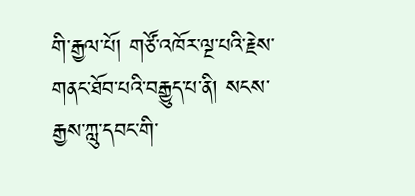གི་རྒྱལ་པོ། གཙོ་འཁོར་ལྔ་པའི་རྗེས་གནང་ཐོབ་པའི་བརྒྱུད་པ་ནི། སངས་རྒྱས་ཀླུ་དབང་གི་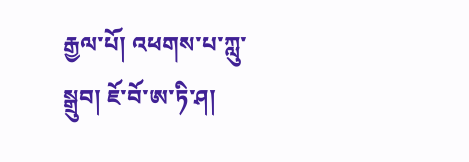རྒྱལ་པོ། འཕགས་པ་ཀླུ་སྒྲུབ། ཇོ་བོ་ཨ་ཏི་ཤ།